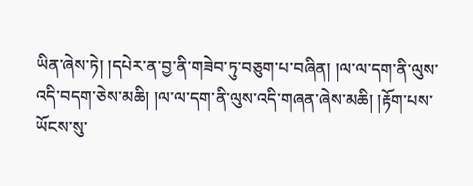ཡིན་ཞེས་ཏེ། །དཔེར་ན་བྱ་ནི་གཟེབ་ཏུ་བཅུག་པ་བཞིན། །ལ་ལ་དག་ནི་ལུས་འདི་བདག་ཅེས་མཆི། །ལ་ལ་དག་ནི་ལུས་འདི་གཞན་ཞེས་མཆི། །རྟོག་པས་ཡོངས་སུ་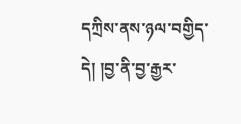དཀྲིས་ནས་ཉལ་བགྱིད་དེ། །བྱ་ནི་བྱ་རྒྱར་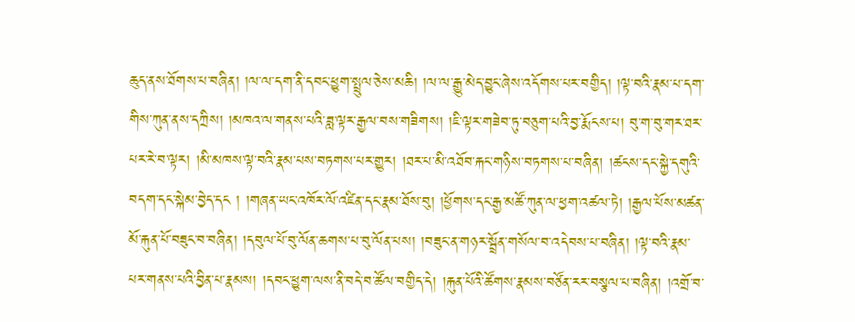ཆུད་ནས་ཐོགས་པ་བཞིན། །ལ་ལ་དག་ནི་དབང་ཕྱུག་སྤྲུལ་ཅེས་མཆི། །ལ་ལ་རྒྱུ་མེད་བྱུང་ཞེས་འདོགས་པར་བགྱིད། །ལྟ་བའི་རྣམ་པ་དག་གིས་ཀུན་ནས་དཀྲིས། །མཁའ་ལ་གནས་པའི་ཟླ་ལྟར་རྒྱལ་བས་གཟིགས། །ཇི་ལྟར་གཟེབ་ཏུ་བཅུག་པའི་བྱ་རྨོངས་པ། བུ་ག་བུ་གར་ཐར་པར་རེ་བ་ལྟར། །མི་མཁས་ལྟ་བའི་རྣམ་པས་བཏགས་པར་གྱུར། །ཐར་པ་མི་འཐོབ་རྐང་གཉིས་བཏགས་པ་བཞིན། །ཚངས་དང་སྐྱེ་དགུའི་བདག་དང་སྐེམ་བྱེད་དང ། །གཞན་ཡང་འཁོར་ལོ་འཛིན་དང་རྣམ་ཐོས་བུ། །ཕྱོགས་དང་རྒྱ་མཚོ་ཀུན་ལ་ཕྱག་འཚལ་ཏེ། །རྒྱལ་པོས་མཚན་མོ་རྐུན་པོ་བཟུང་བ་བཞིན། །དབུལ་པོ་བུ་ལོན་ཆགས་པ་བུ་ལོན་པས། །བཟུང་ན་གཉར་སྦྲོན་གསོལ་བ་འདེབས་པ་བཞིན། །ལྟ་བའི་རྣམ་པར་གནས་པའི་བྱིན་པ་རྣམས། །དབང་ཕྱུག་ལས་ནི་བདེ་བ་ཚོལ་བགྱིད་དེ། །རྐུན་པོའི་ཚོགས་རྣམས་བཙོན་རར་བསྩལ་པ་བཞིན། །འགྲོ་བ་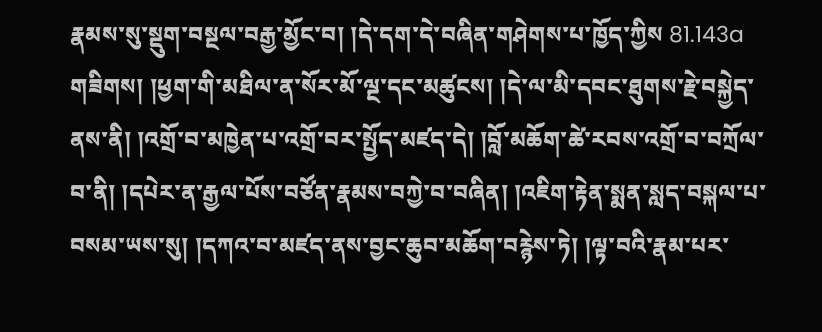རྣམས་སུ་སྡུག་བསྔལ་བརྒྱ་མྱོང་བ། །དེ་དག་དེ་བཞིན་གཤེགས་པ་ཁྱོད་ཀྱིས 81.143a གཟིགས། །ཕྱག་གི་མཐིལ་ན་སོར་མོ་ལྔ་དང་མཚུངས། །དེ་ལ་མི་དབང་ཐུགས་རྗེ་བསྐྱེད་ནས་ནི། །འགྲོ་བ་མཁྱེན་པ་འགྲོ་བར་སྤྱོད་མཛད་དེ། །བློ་མཆོག་ཚེ་རབས་འགྲོ་བ་བཀྲོལ་བ་ནི། །དཔེར་ན་རྒྱལ་པོས་བཙོན་རྣམས་བཀྱེ་བ་བཞིན། །འཇིག་རྟེན་སྨན་སླད་བསྐལ་པ་བསམ་ཡས་སུ། །དཀའ་བ་མཛད་ནས་བྱང་ཆུབ་མཆོག་བརྙེས་ཏེ། །ལྟ་བའི་རྣམ་པར་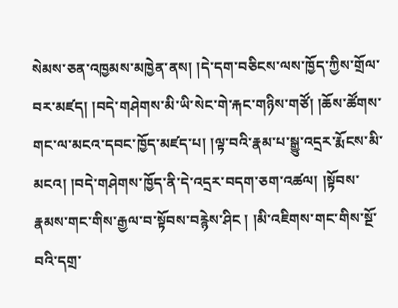སེམས་ཅན་འཁྱམས་མཁྱེན་ནས། །དེ་དག་བཅིངས་ལས་ཁྱོད་ཀྱིས་གྲོལ་བར་མཛད། །བདེ་གཤེགས་མི་ཡི་སེང་གེ་རྐང་གཉིས་གཙོ། །ཆོས་ཚོགས་གང་ལ་མངའ་དབང་ཁྱོད་མཛད་པ། །ལྟ་བའི་རྣམ་པ་སྒྱུ་འདྲར་རྨོངས་མི་མངའ། །བདེ་གཤེགས་ཁྱོད་ནི་དེ་འདྲར་བདག་ཅག་འཚལ། །སྟོབས་རྣམས་གང་གིས་རྒྱལ་བ་སྟོབས་བརྙེས་ཤིང ། །མི་འཇིགས་གང་གིས་སྔོ་བའི་དགྲ་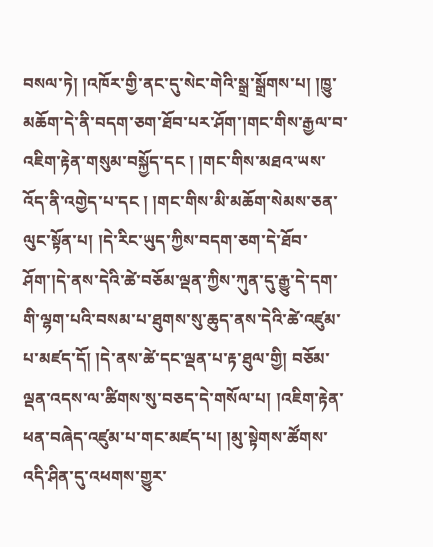བསལ་ཏེ། །འཁོར་གྱི་ནང་དུ་སེང་གེའི་སྒྲ་སྒྲོགས་པ། །ཁྱུ་མཆོག་དེ་ནི་བདག་ཅག་ཐོབ་པར་ཤོག་།གང་གིས་རྒྱལ་བ་འཇིག་རྟེན་གསུམ་བསྐྱོད་དང ། །གང་གིས་མཐའ་ཡས་འོད་ནི་འགྱེད་པ་དང ། །གང་གིས་མི་མཆོག་སེམས་ཅན་ལུང་སྟོན་པ། །དེ་རིང་ཡུད་ཀྱིས་བདག་ཅག་དེ་ཐོབ་ཤོག་།དེ་ནས་དེའི་ཚེ་བཅོམ་ལྡན་ཀྱིས་ཀུན་དུ་རྒྱུ་དེ་དག་གི་ལྷག་པའི་བསམ་པ་ཐུགས་སུ་ཆུད་ནས་དེའི་ཚེ་འཛུམ་པ་མཛད་དོ། །དེ་ནས་ཚེ་དང་ལྡན་པ་རྟ་ཐུལ་གྱི། བཅོམ་ལྡན་འདས་ལ་ཚིགས་སུ་བཅད་དེ་གསོལ་པ། །འཇིག་རྟེན་ཕན་བཞེད་འཛུམ་པ་གང་མཛད་པ། །མུ་སྟེགས་ཚོགས་འདི་ཤིན་དུ་འཕགས་གྱུར་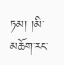ཏམ། །མི་མཆོག་རང་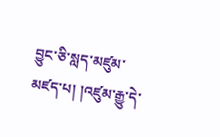བྱུང་ཅི་སླད་མཛུམ་མཛད་པ། །འཛུམ་རྒྱུ་དེ་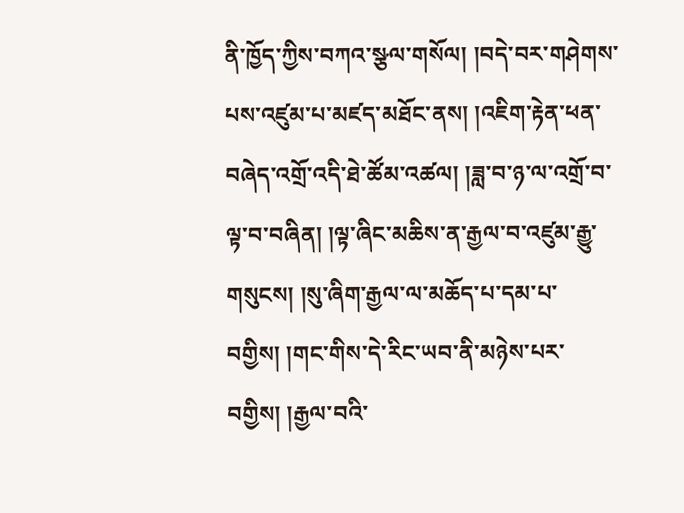ནི་ཁྱོད་ཀྱིས་བཀའ་སྩལ་གསོལ། །བདེ་བར་གཤེགས་པས་འཛུམ་པ་མཛད་མཐོང་ནས། །འཇིག་རྟེན་ཕན་བཞེད་འགྲོ་འདི་ཐེ་ཚོམ་འཚལ། །ཟླ་བ་ཉ་ལ་འགྲོ་བ་ལྟ་བ་བཞིན། །ལྟ་ཞིང་མཆིས་ན་རྒྱལ་བ་འཛུམ་རྒྱུ་གསུངས། །སུ་ཞིག་རྒྱལ་ལ་མཆོད་པ་དམ་པ་བགྱིས། །གང་གིས་དེ་རིང་ཡབ་ནི་མཉེས་པར་བགྱིས། །རྒྱལ་བའི་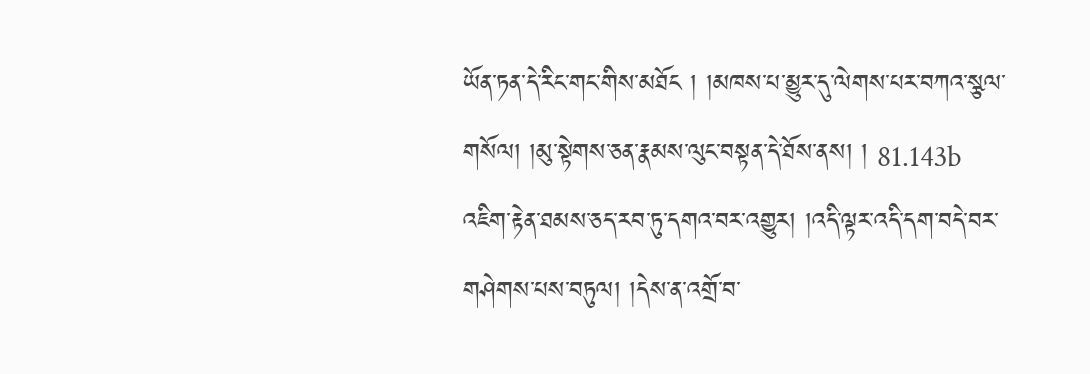ཡོན་ཏན་དེ་རིང་གང་གིས་མཐོང ། །མཁས་པ་མྱུར་དུ་ལེགས་པར་བཀའ་སྩལ་གསོལ། །མུ་སྟེགས་ཅན་རྣམས་ལུང་བསྟན་དེ་ཐོས་ནས། ། 81.143b འཇིག་རྟེན་ཐམས་ཅད་རབ་ཏུ་དགའ་བར་འགྱུར། །འདི་ལྟར་འདི་དག་བདེ་བར་གཤེགས་པས་བཏུལ། །དེས་ན་འགྲོ་བ་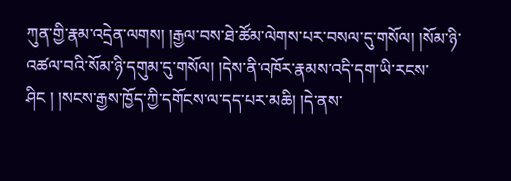ཀུན་གྱི་རྣམ་འདྲེན་ལགས། །རྒྱལ་བས་ཐེ་ཚོམ་ལེགས་པར་བསལ་དུ་གསོལ། །སོམ་ཉི་འཚལ་བའི་སོམ་ཉི་དགུམ་དུ་གསོལ། །དེས་ནི་འཁོར་རྣམས་འདི་དག་ཡི་རངས་ཤིང ། །སངས་རྒྱས་ཁྱོད་ཀྱི་དགོངས་ལ་དད་པར་མཆི། །དེ་ནས་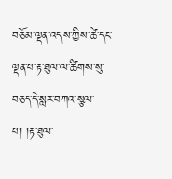བཅོམ་ལྡན་འདས་ཀྱིས་ཚེ་དང་ལྡན་པ་རྟ་ཐུལ་ལ་ཚིགས་སུ་བཅད་དེ་སླར་བཀའ་སྩལ་པ། །རྟ་ཐུལ་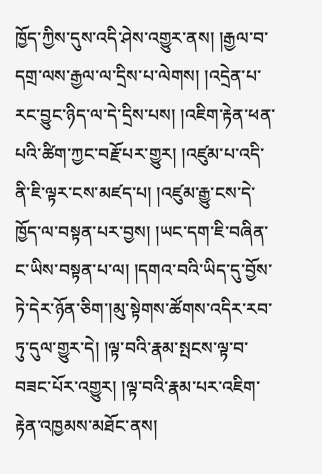ཁྱོད་ཀྱིས་དུས་འདི་ཤེས་འགྱུར་ནས། །རྒྱལ་བ་དགྲ་ལས་རྒྱལ་ལ་དྲིས་པ་ལེགས། །འདྲེན་པ་རང་བྱུང་ཉིད་ལ་དེ་དྲིས་པས། །འཇིག་རྟེན་ཕན་པའི་ཚིག་ཀྱང་བརྗོ་པར་གྱུར། །འཛུམ་པ་འདི་ནི་ཇི་ལྟར་ངས་མཛད་པ། །འཛུམ་རྒྱུ་ངས་དེ་ཁྱོད་ལ་བསྟན་པར་བྱས། །ཡང་དག་ཇི་བཞིན་ང་ཡིས་བསྟན་པ་ལ། །དགའ་བའི་ཡིད་དུ་བྱོས་ཏེ་དེར་ཉོན་ཅིག་།མུ་སྟེགས་ཚོགས་འདིར་རབ་ཏུ་དུལ་གྱུར་དེ། །ལྟ་བའི་རྣམ་སྤངས་ལྟ་བ་བཟང་པོར་འགྱུར། །ལྟ་བའི་རྣམ་པར་འཇིག་རྟེན་འཁྱམས་མཐོང་ནས།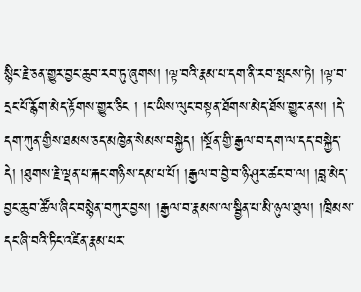སྙིང་རྗེ་ཅན་གྱུར་བྱང་ཆུབ་རབ་ཏུ་ཞུགས། །ལྟ་བའི་རྣམ་པ་དག་ནི་རབ་སྤངས་ཏེ། །ལྟ་བ་དྲང་པོ་རྙོག་མེད་རྟོགས་གྱུར་ཅིང ། །ང་ཡིས་ལུང་བསྟན་ཐོགས་མེད་ཐོས་གྱུར་ནས། །དེ་དག་ཀུན་གྱིས་ཐམས་ཅད་མཁྱེན་སེམས་བསྐྱེད། །སྔོན་གྱི་རྒྱལ་བ་དག་ལ་དད་བསྐྱེད་དེ། །ཐུགས་རྗེ་ལྡན་པ་རྐང་གཉིས་དམ་པ་པོ། །རྒྱལ་བ་བྱེ་བ་ཉི་ཤུར་ཚང་བ་ལ། །བླ་མེད་བྱང་ཆུབ་ཚོལ་ཞིང་བསྙེན་བཀུར་བྱས། །རྒྱལ་བ་རྣམས་ལ་སྦྱིན་པ་མི་ཉུལ་ཐུལ། །ཁྲིམས་དང་ཞི་བའི་ཏིང་འཛིན་རྣམ་པར་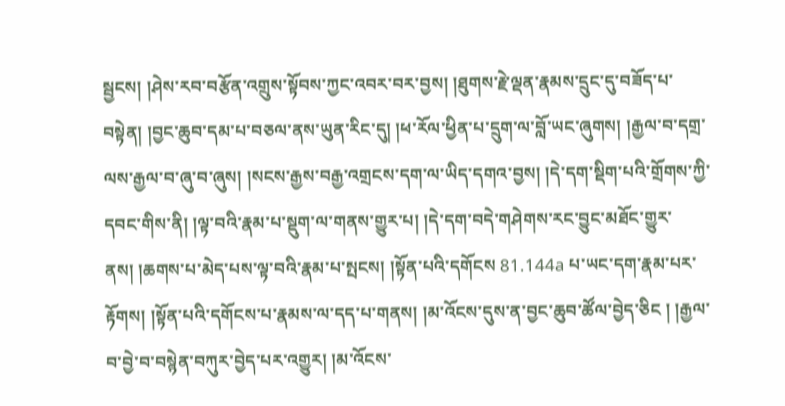སྦྱངས། །ཤེས་རབ་བརྩོན་འགྲུས་སྟོབས་ཀྱང་འབར་བར་བྱས། །ཐུགས་རྗེ་ལྡན་རྣམས་དྲུང་དུ་བཟོད་པ་བསྟེན། །བྱང་ཆུབ་དམ་པ་བཅལ་ནས་ཡུན་རིང་དུ། །ཕ་རོལ་ཕྱིན་པ་དྲུག་ལ་བློ་ཡང་ཞུགས། །རྒྱལ་བ་དགྲ་ལས་རྒྱལ་བ་ཞུ་བ་ཞུས། །སངས་རྒྱས་བརྒྱ་འགྲངས་དག་ལ་ཡིད་དགའ་བྱས། །དེ་དག་སྡིག་པའི་གྲོགས་ཀྱི་དབང་གིས་ནི། །ལྟ་བའི་རྣམ་པ་སྡུག་ལ་གནས་གྱུར་པ། །དེ་དག་བདེ་གཤེགས་རང་བྱུང་མཐོང་གྱུར་ནས། །ཆགས་པ་མེད་པས་ལྟ་བའི་རྣམ་པ་སྤངས། །སྟོན་པའི་དགོངས 81.144a པ་ཡང་དག་རྣམ་པར་རྟོགས། །སྟོན་པའི་དགོངས་པ་རྣམས་ལ་དད་པ་གནས། །མ་འོངས་དུས་ན་བྱང་ཆུབ་ཚོལ་བྱེད་ཅིང ། །རྒྱལ་བ་བྱེ་བ་བསྙེན་བཀུར་བྱེད་པར་འགྱུར། །མ་འོངས་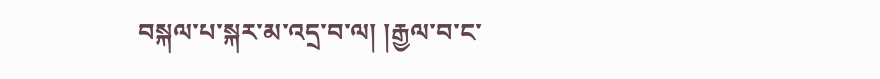བསྐལ་པ་སྐར་མ་འདྲ་བ་ལ། །རྒྱལ་བ་ང་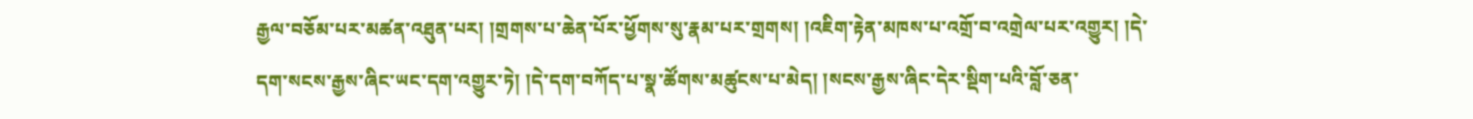རྒྱལ་བཅོམ་པར་མཚན་འཐུན་པར། །གྲགས་པ་ཆེན་པོར་ཕྱོགས་སུ་རྣམ་པར་གྲགས། །འཇིག་རྟེན་མཁས་པ་འགྲོ་བ་འགྲེལ་པར་འགྱུར། །དེ་དག་སངས་རྒྱས་ཞིང་ཡང་དག་འགྱུར་ཏེ། །དེ་དག་བཀོད་པ་སྣ་ཚོགས་མཚུངས་པ་མེད། །སངས་རྒྱས་ཞིང་དེར་སྡིག་པའི་བློ་ཅན་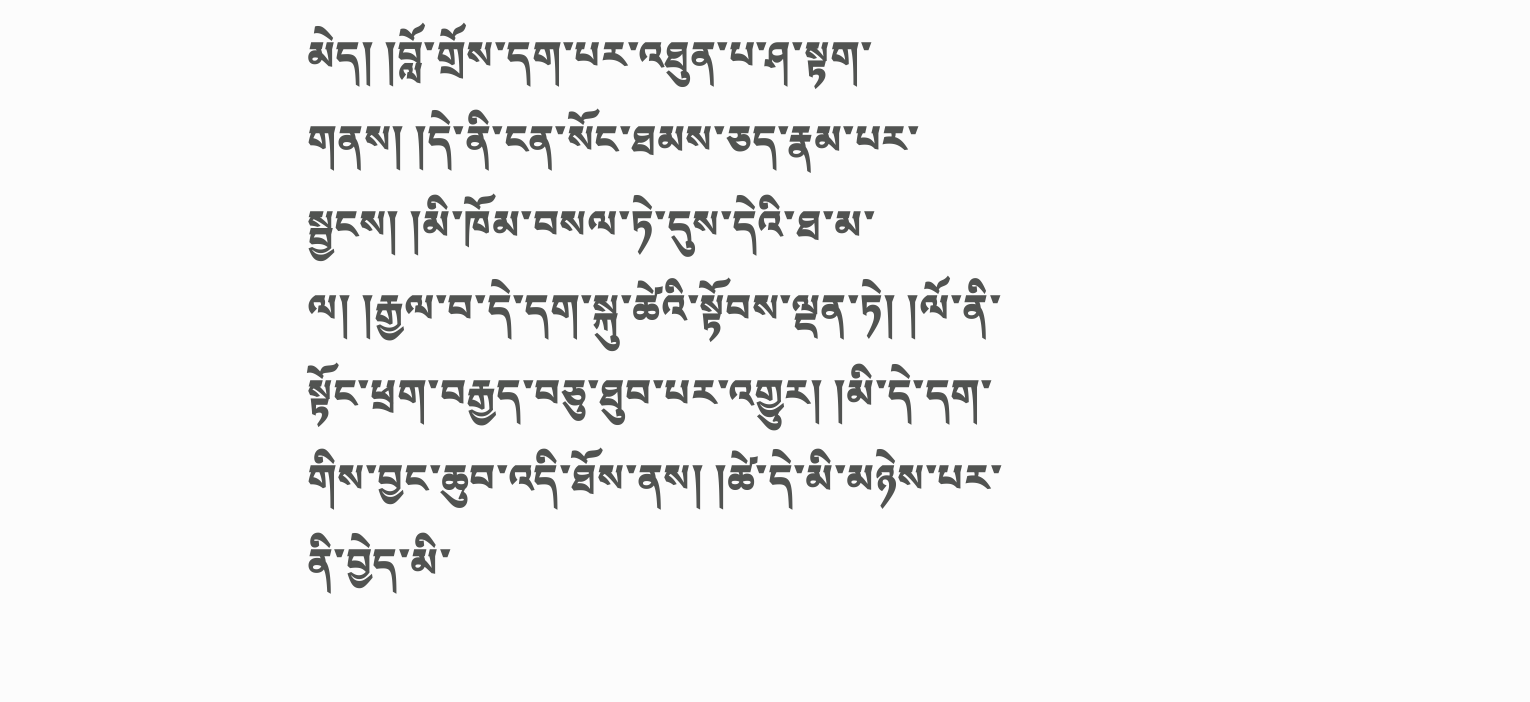མེད། །བློ་གྲོས་དག་པར་འཐུན་པ་ཤ་སྟག་གནས། །དེ་ནི་ངན་སོང་ཐམས་ཅད་རྣམ་པར་སྦྱངས། །མི་ཁོམ་བསལ་ཏེ་དུས་དེའི་ཐ་མ་ལ། །རྒྱལ་བ་དེ་དག་སྐུ་ཚེའི་སྟོབས་ལྡན་ཏེ། །ལོ་ནི་སྟོང་ཕྲག་བརྒྱད་བཅུ་ཐུབ་པར་འགྱུར། །མི་དེ་དག་གིས་བྱང་ཆུབ་འདི་ཐོས་ནས། །ཚེ་དེ་མི་མཉེས་པར་ནི་བྱེད་མི་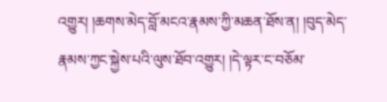འགྱུར། །ཆགས་མེད་བློ་མངའ་རྣམས་ཀྱི་མཆན་ཐོས་ན། །བུད་མེད་རྣམས་ཀྱང་སྐྱེས་པའི་ལུས་ཐོབ་འགྱུར། །དེ་ལྟར་ང་བཅོམ་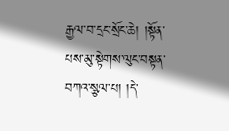རྒྱལ་བ་དྲང་སྲོང་ཆེ། །སྟོན་པས་མུ་སྟེགས་ལུང་བསྟན་བཀའ་སྩལ་པ། །དེ་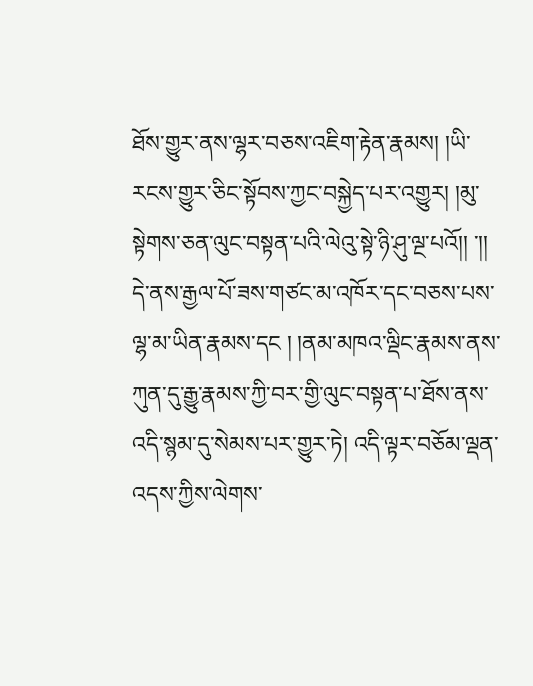ཐོས་གྱུར་ནས་ལྷར་བཅས་འཇིག་རྟེན་རྣམས། །ཡི་རངས་གྱུར་ཅིང་སྟོབས་ཀྱང་བསྐྱེད་པར་འགྱུར། །མུ་སྟེགས་ཅན་ལུང་བསྟན་པའི་ལེའུ་སྟེ་ཉི་ཤུ་ལྔ་པའོ།། ་།། དེ་ནས་རྒྱལ་པོ་ཟས་གཙང་མ་འཁོར་དང་བཅས་པས་ལྷ་མ་ཡིན་རྣམས་དང ། །ནམ་མཁའ་ལྡིང་རྣམས་ནས་ཀུན་དུ་རྒྱུ་རྣམས་ཀྱི་བར་གྱི་ལུང་བསྟན་པ་ཐོས་ནས་འདི་སྙམ་དུ་སེམས་པར་གྱུར་ཏེ། འདི་ལྟར་བཅོམ་ལྡན་འདས་ཀྱིས་ལེགས་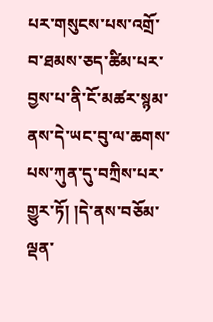པར་གསུངས་པས་འགྲོ་བ་ཐམས་ཅད་ཚིམ་པར་བྱས་པ་ནི་ངོ་མཚར་སྙམ་ནས་དེ་ཡང་བུ་ལ་ཆགས་པས་ཀུན་དུ་བཀྲིས་པར་གྱུར་ཏོ། །དེ་ནས་བཅོམ་ལྡན་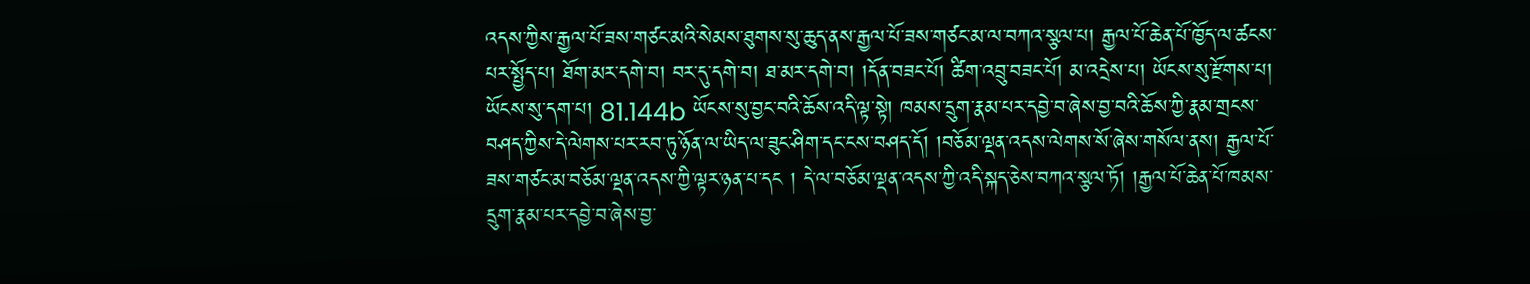འདས་ཀྱིས་རྒྱལ་པོ་ཟས་གཙང་མའི་སེམས་ཐུགས་སུ་ཆུད་ནས་རྒྱལ་པོ་ཟས་གཙང་མ་ལ་བཀའ་སྩལ་པ། རྒྱལ་པོ་ཆེན་པོ་ཁྱོད་ལ་ཚངས་པར་སྤྱོད་པ། ཐོག་མར་དགེ་བ། བར་དུ་དགེ་བ། ཐ་མར་དགེ་བ། །དོན་བཟང་པོ། ཚིག་འབྲུ་བཟང་པོ། མ་འདྲེས་པ། ཡོངས་སུ་རྫོགས་པ། ཡོངས་སུ་དག་པ། 81.144b ཡོངས་སུ་བྱང་བའི་ཆོས་འདི་ལྟ་སྟེ། ཁམས་དྲུག་རྣམ་པར་དབྱེ་བ་ཞེས་བྱ་བའི་ཆོས་ཀྱི་རྣམ་གྲངས་བཤད་ཀྱིས་དེ་ལེགས་པར་རབ་ཏུ་ཉོན་ལ་ཡིད་ལ་ཟུང་ཤིག་དང་ངས་བཤད་དོ། །བཅོམ་ལྡན་འདས་ལེགས་སོ་ཞེས་གསོལ་ནས། རྒྱལ་པོ་ཟས་གཙང་མ་བཅོམ་ལྡན་འདས་ཀྱི་ལྟར་ཉན་པ་དང ། དེ་ལ་བཅོམ་ལྡན་འདས་ཀྱི་འདི་སྐད་ཅེས་བཀའ་སྩལ་ཏོ། །རྒྱལ་པོ་ཆེན་པོ་ཁམས་དྲུག་རྣམ་པར་དབྱེ་བ་ཞེས་བྱ་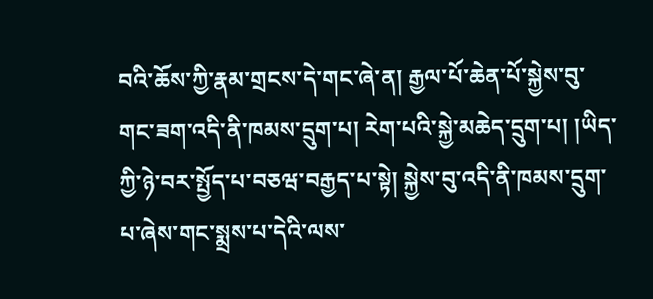བའི་ཆོས་ཀྱི་རྣམ་གྲངས་དེ་གང་ཞེ་ན། རྒྱལ་པོ་ཆེན་པོ་སྐྱེས་བུ་གང་ཟག་འདི་ནི་ཁམས་དྲུག་པ། རེག་པའི་སྐྱེ་མཆེད་དྲུག་པ། །ཡིད་ཀྱི་ཉེ་བར་སྤྱོད་པ་བཅཝ་བརྒྱད་པ་སྟེ། སྐྱེས་བུ་འདི་ནི་ཁམས་དྲུག་པ་ཞེས་གང་སྨྲས་པ་དེའི་ལས་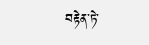བརྟེན་ཏེ་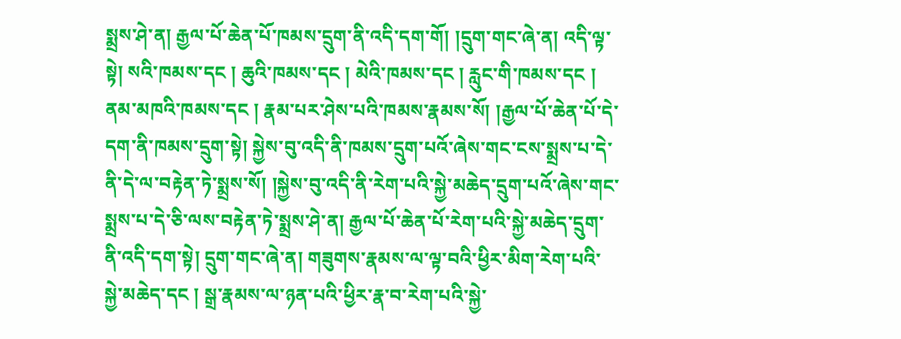སྨྲས་ཤེ་ན། རྒྱལ་པོ་ཆེན་པོ་ཁམས་དྲུག་ནི་འདི་དག་གོ། །དྲུག་གང་ཞེ་ན། འདི་ལྟ་སྟེ། སའི་ཁམས་དང ། ཆུའི་ཁམས་དང ། མེའི་ཁམས་དང ། རླུང་གི་ཁམས་དང ། ནམ་མཁའི་ཁམས་དང ། རྣམ་པར་ཤེས་པའི་ཁམས་རྣམས་སོ། །རྒྱལ་པོ་ཆེན་པོ་དེ་དག་ནི་ཁམས་དྲུག་སྟེ། སྐྱེས་བུ་འདི་ནི་ཁམས་དྲུག་པའོ་ཞེས་གང་ངས་སྨྲས་པ་དེ་ནི་དེ་ལ་བརྟེན་ཏེ་སྨྲས་སོ། །སྐྱེས་བུ་འདི་ནི་རེག་པའི་སྐྱེ་མཆེད་དྲུག་པའོ་ཞེས་གང་སྨྲས་པ་དེ་ཅི་ལས་བརྟེན་ཏེ་སྨྲས་ཤེ་ན། རྒྱལ་པོ་ཆེན་པོ་རེག་པའི་སྐྱེ་མཆེད་དྲུག་ནི་འདི་དག་སྟེ། དྲུག་གང་ཞེ་ན། གཟུགས་རྣམས་ལ་ལྟ་བའི་ཕྱིར་མིག་རེག་པའི་སྐྱེ་མཆེད་དང ། སྒྲ་རྣམས་ལ་ཉན་པའི་ཕྱིར་རྣ་བ་རེག་པའི་སྐྱེ་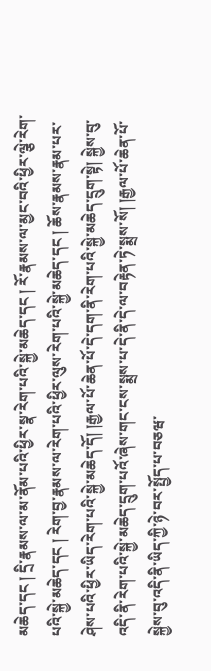མཆེད་དང ། དྲི་རྣམས་ལ་མ་ནོམ་པའི་ཕྱིར་སྣ་རེག་པའི་སྐྱེ་མཆེད་དང ། རོ་རྣམས་ལ་མྱང་བའི་ཕྱིར་ལྕེ་རེག་པའི་སྐྱེ་མཆེད་དང ། རེག་བྱ་རྣམས་ལ་རེག་པའི་ཕྱིར་ལུས་རེག་པའི་སྐྱེ་མཆེད་དང ། ཆོས་རྣམས་རྣམ་པར་ཤེས་པའི་ཕྱིར་ཡིད་རེག་པའི་སྐྱེ་མཆེད་དོ། །རྒྱལ་པོ་ཆེན་པོ་དེ་དག་ནི་རེག་པའི་སྐྱེ་མཆེད་དྲུག་སྟེ། སྐྱེས་བུ་འདི་ནི་རེག་པའི་སྐྱེ་མཆེད་དྲུག་པའོ་ཞེས་གང་ངས་སྨྲས་པ་དེ་ནི་དེ་ལ་བརྟེན་ཏེ་སྨྲས་སོ། །རྒྱལ་པོ་ཆེན་པོ་སྐྱེས་བུ་འདི་ནི་ཡིད་ཀྱི་ཉེ་བར་སྤྱོད་པ་བཅཝ་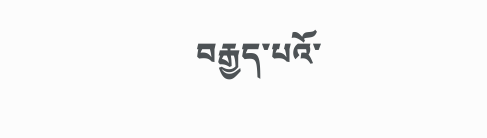བརྒྱད་པའོ་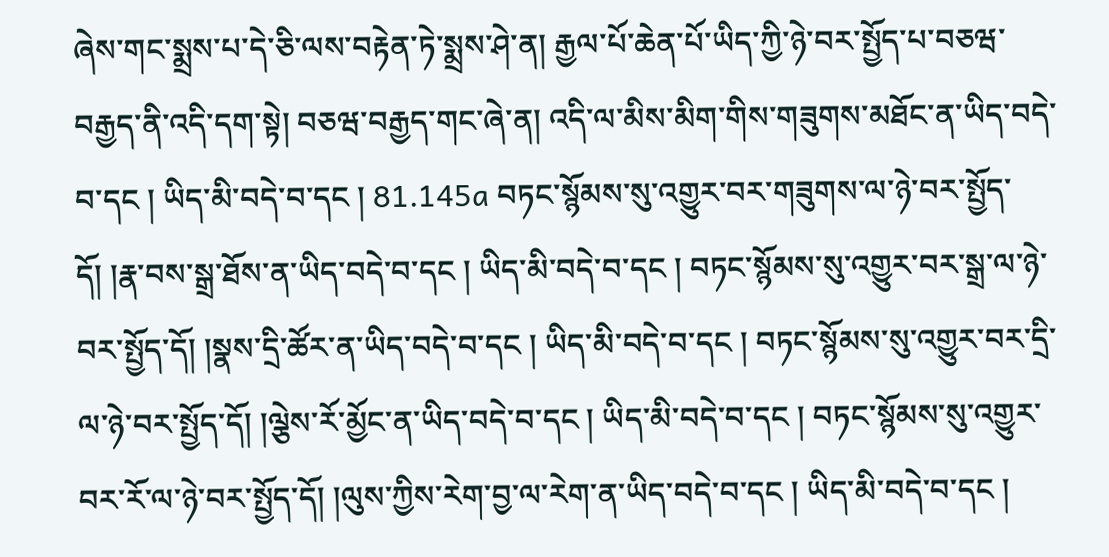ཞེས་གང་སྨྲས་པ་དེ་ཅི་ལས་བརྟེན་ཏེ་སྨྲས་ཤེ་ན། རྒྱལ་པོ་ཆེན་པོ་ཡིད་ཀྱི་ཉེ་བར་སྤྱོད་པ་བཅཝ་བརྒྱད་ནི་འདི་དག་སྟེ། བཅཝ་བརྒྱད་གང་ཞེ་ན། འདི་ལ་མིས་མིག་གིས་གཟུགས་མཐོང་ན་ཡིད་བདེ་བ་དང ། ཡིད་མི་བདེ་བ་དང ། 81.145a བཏང་སྙོམས་སུ་འགྱུར་བར་གཟུགས་ལ་ཉེ་བར་སྤྱོད་དོ། །རྣ་བས་སྒྲ་ཐོས་ན་ཡིད་བདེ་བ་དང ། ཡིད་མི་བདེ་བ་དང ། བཏང་སྙོམས་སུ་འགྱུར་བར་སྒྲ་ལ་ཉེ་བར་སྤྱོད་དོ། །སྣས་དྲི་ཚོར་ན་ཡིད་བདེ་བ་དང ། ཡིད་མི་བདེ་བ་དང ། བཏང་སྙོམས་སུ་འགྱུར་བར་དྲི་ལ་ཉེ་བར་སྤྱོད་དོ། །ལྕེས་རོ་མྱོང་ན་ཡིད་བདེ་བ་དང ། ཡིད་མི་བདེ་བ་དང ། བཏང་སྙོམས་སུ་འགྱུར་བར་རོ་ལ་ཉེ་བར་སྤྱོད་དོ། །ལུས་ཀྱིས་རེག་བྱ་ལ་རེག་ན་ཡིད་བདེ་བ་དང ། ཡིད་མི་བདེ་བ་དང །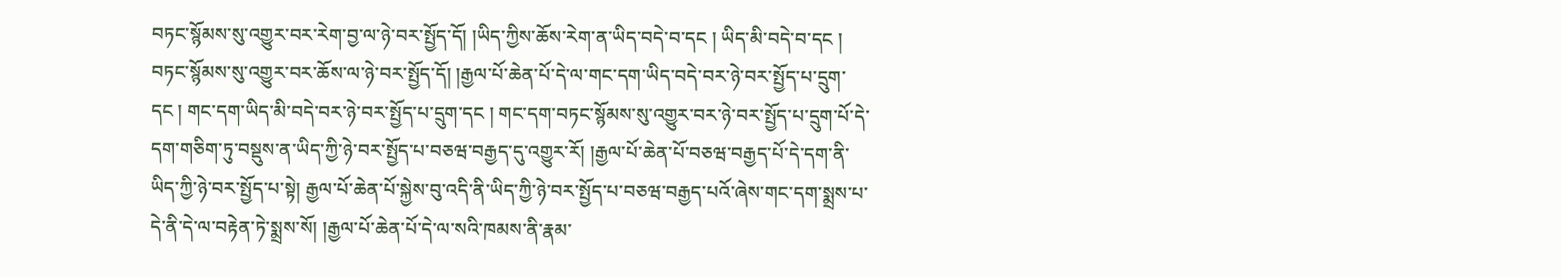བཏང་སྙོམས་སུ་འགྱུར་བར་རེག་བྱ་ལ་ཉེ་བར་སྤྱོད་དོ། །ཡིད་ཀྱིས་ཆོས་རེག་ན་ཡིད་བདེ་བ་དང ། ཡིད་མི་བདེ་བ་དང ། བཏང་སྙོམས་སུ་འགྱུར་བར་ཆོས་ལ་ཉེ་བར་སྤྱོད་དོ། །རྒྱལ་པོ་ཆེན་པོ་དེ་ལ་གང་དག་ཡིད་བདེ་བར་ཉེ་བར་སྤྱོད་པ་དྲུག་དང ། གང་དག་ཡིད་མི་བདེ་བར་ཉེ་བར་སྤྱོད་པ་དྲུག་དང ། གང་དག་བཏང་སྙོམས་སུ་འགྱུར་བར་ཉེ་བར་སྤྱོད་པ་དྲུག་པོ་དེ་དག་གཅིག་ཏུ་བསྡུས་ན་ཡིད་ཀྱི་ཉེ་བར་སྤྱོད་པ་བཅཝ་བརྒྱད་དུ་འགྱུར་རོ། །རྒྱལ་པོ་ཆེན་པོ་བཅཝ་བརྒྱད་པོ་དེ་དག་ནི་ཡིད་ཀྱི་ཉེ་བར་སྤྱོད་པ་སྟེ། རྒྱལ་པོ་ཆེན་པོ་སྐྱེས་བུ་འདི་ནི་ཡིད་ཀྱི་ཉེ་བར་སྤྱོད་པ་བཅཝ་བརྒྱད་པའོ་ཞེས་གང་དག་སྨྲས་པ་དེ་ནི་དེ་ལ་བརྟེན་ཏེ་སྨྲས་སོ། །རྒྱལ་པོ་ཆེན་པོ་དེ་ལ་སའི་ཁམས་ནི་རྣམ་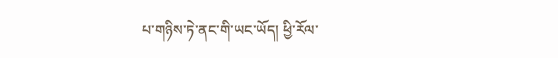པ་གཉིས་ཏེ་ནང་གི་ཡང་ཡོད། ཕྱི་རོལ་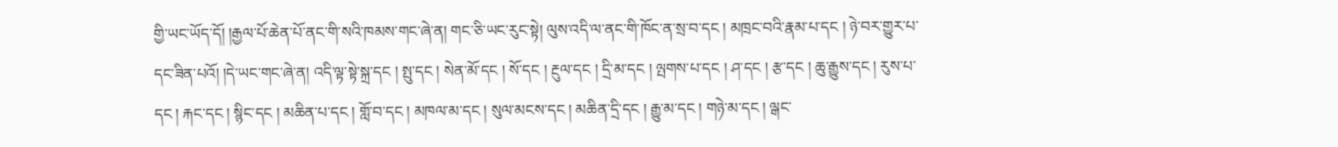གྱི་ཡང་ཡོད་དོ། །རྒྱལ་པོ་ཆེན་པོ་ནང་གི་སའི་ཁམས་གང་ཞེ་ན། གང་ཅི་ཡང་རུང་སྟེ། ལུས་འདི་ལ་ནང་གི་ཁོང་ན་སྲ་བ་དང ། མཁྲང་བའི་རྣམ་པ་དང ། ཉེ་བར་གྱུར་པ་དང་ཟིན་པའོ། །དེ་ཡང་གང་ཞེ་ན། འདི་ལྟ་སྟེ་སྐྲ་དང ། སྤུ་དང ། སེན་མོ་དང ། སོ་དང ། རྔུལ་དང ། དྲི་མ་དང ། ལྤགས་པ་དང ། ཤ་དང ། རྩ་དང ། ཆུ་རྒྱུས་དང ། རུས་པ་དང ། རྐང་དང ། སྙིང་དང ། མཆིན་པ་དང ། གློ་བ་དང ། མཁལ་མ་དང ། སུལ་མངས་དང ། མཆིན་དྲི་དང ། རྒྱུ་མ་དང ། གཉེ་མ་དང ། ལྒང་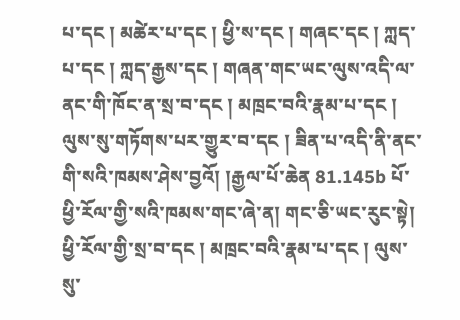པ་དང ། མཚེར་པ་དང ། ཕྱི་ས་དང ། གཞང་དང ། ཀླད་པ་དང ། ཀླད་རྒྱས་དང ། གཞན་གང་ཡང་ལུས་འདི་ལ་ནང་གི་ཁོང་ན་སྲ་བ་དང ། མཁྲང་བའི་རྣམ་པ་དང ། ལུས་སུ་གཏོགས་པར་གྱུར་བ་དང ། ཟིན་པ་འདི་ནི་ནང་གི་སའི་ཁམས་ཤེས་བྱའོ། །རྒྱལ་པོ་ཆེན 81.145b པོ་ཕྱི་རོལ་གྱི་སའི་ཁམས་གང་ཞེ་ན། གང་ཅི་ཡང་རུང་སྟེ། ཕྱི་རོལ་གྱི་སྲ་བ་དང ། མཁྲང་བའི་རྣམ་པ་དང ། ལུས་སུ་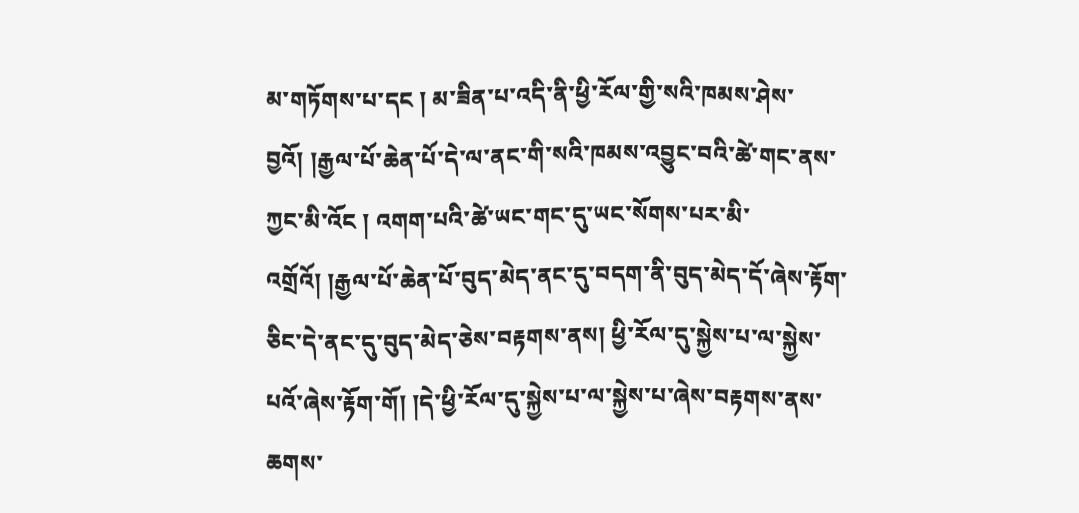མ་གཏོགས་པ་དང ། མ་ཟིན་པ་འདི་ནི་ཕྱི་རོལ་གྱི་སའི་ཁམས་ཤེས་བྱའོ། །རྒྱལ་པོ་ཆེན་པོ་དེ་ལ་ནང་གི་སའི་ཁམས་འབྱུང་བའི་ཚེ་གང་ནས་ཀྱང་མི་འོང ། འགག་པའི་ཚེ་ཡང་གང་དུ་ཡང་སོགས་པར་མི་འགྲོའོ། །རྒྱལ་པོ་ཆེན་པོ་བུད་མེད་ནང་དུ་བདག་ནི་བུད་མེད་དོ་ཞེས་རྟོག་ཅིང་དེ་ནང་དུ་བུད་མེད་ཅེས་བརྟགས་ནས། ཕྱི་རོལ་དུ་སྐྱེས་པ་ལ་སྐྱེས་པའོ་ཞེས་རྟོག་གོ། །དེ་ཕྱི་རོལ་དུ་སྐྱེས་པ་ལ་སྐྱེས་པ་ཞེས་བརྟགས་ནས་ཆགས་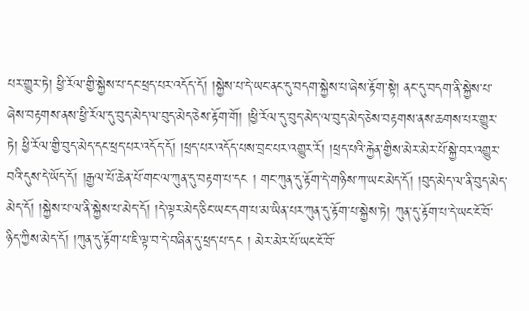པར་གྱུར་ཏེ། ཕྱི་རོལ་གྱི་སྐྱེས་པ་དང་ཕྲད་པར་འདོད་དོ། །སྐྱེས་པ་དེ་ཡང་ནང་དུ་བདག་སྐྱེས་པ་ཞེས་རྟོག་སྟེ། ནང་དུ་བདག་ནི་སྐྱེས་པ་ཞེས་བརྟགས་ནས་ཕྱི་རོལ་དུ་བུད་མེད་ལ་བུད་མེད་ཅེས་རྟོག་གོ། །ཕྱི་རོལ་དུ་བུད་མེད་ལ་བུད་མེད་ཅེས་བརྟགས་ནས་ཆགས་པར་གྱུར་ཏེ། ཕྱི་རོལ་གྱི་བུད་མེད་དང་ཕྲད་པར་འདོད་དོ། །ཕྲད་པར་འདོད་པས་བྲང་པར་འགྱུར་རོ། །ཕྲད་པའི་རྐྱེན་གྱིས་མེར་མེར་པོ་སྐྱེ་བར་འགྱུར་བའི་དུས་དེ་ཡོད་དོ། །རྒྱལ་པོ་ཆེན་པོ་གང་ལ་ཀུན་དུ་བརྟག་པ་དང ། གང་ཀུན་དུ་རྟོག་དེ་གཉིས་ཀ་ཡང་མེད་དོ། །བུད་མེད་ལ་ནི་བུད་མེད་མེད་དོ། །སྐྱེས་པ་ལ་ནི་སྐྱེས་པ་མེད་དོ། །དེ་ལྟར་མེད་ཅིང་ཡང་དག་པ་མ་ཡིན་པར་ཀུན་དུ་རྟོག་པ་སྐྱེས་ཏེ། ཀུན་དུ་རྟོག་པ་དེ་ཡང་ངོ་བོ་ཉིད་ཀྱིས་མེད་དོ། །ཀུན་དུ་རྟོག་པ་ཇི་ལྟ་བ་དེ་བཞིན་དུ་ཕྲད་པ་དང ། མེར་མེར་པོ་ཡང་ངོ་བོ་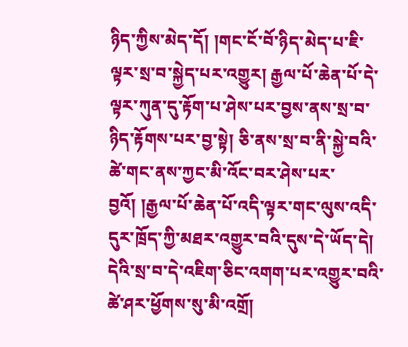ཉིད་ཀྱིས་མེད་དོ། །གང་ངོ་བོ་ཉིད་མེད་པ་ཇི་ལྟར་སྲ་བ་སྐྱེད་པར་འགྱུར། རྒྱལ་པོ་ཆེན་པོ་དེ་ལྟར་ཀུན་དུ་རྟོག་པ་ཤེས་པར་བྱས་ནས་སྲ་བ་ཉིད་རྟོགས་པར་བྱ་སྟེ། ཅི་ནས་སྲ་བ་ནི་སྐྱེ་བའི་ཚེ་གང་ནས་ཀྱང་མི་འོང་བར་ཤེས་པར་བྱའོ། །རྒྱལ་པོ་ཆེན་པོ་འདི་ལྟར་གང་ལུས་འདི་དུར་ཁྲོད་ཀྱི་མཐར་འགྱུར་བའི་དུས་དེ་ཡོད་དེ། དེའི་སྲ་བ་དེ་འཇིག་ཅིང་འགག་པར་འགྱུར་བའི་ཚེ་ཤར་ཕྱོགས་སུ་མི་འགྲོ།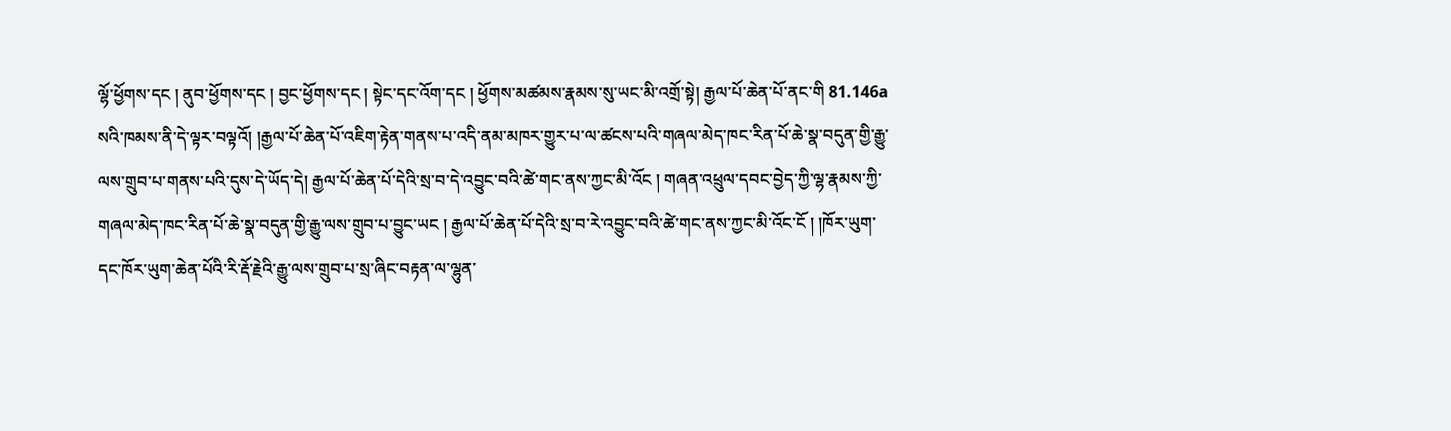ལྷོ་ཕྱོགས་དང ། ནུབ་ཕྱོགས་དང ། བྱང་ཕྱོགས་དང ། སྟེང་དང་འོག་དང ། ཕྱོགས་མཚམས་རྣམས་སུ་ཡང་མི་འགྲོ་སྟེ། རྒྱལ་པོ་ཆེན་པོ་ནང་གི 81.146a སའི་ཁམས་ནི་དེ་ལྟར་བལྟའོ། །རྒྱལ་པོ་ཆེན་པོ་འཇིག་རྟེན་གནས་པ་འདི་ནམ་མཁར་གྱུར་པ་ལ་ཚངས་པའི་གཞལ་མེད་ཁང་རིན་པོ་ཆེ་སྣ་བདུན་གྱི་རྒྱུ་ལས་གྲུབ་པ་གནས་པའི་དུས་དེ་ཡོད་དེ། རྒྱལ་པོ་ཆེན་པོ་དེའི་སྲ་བ་དེ་འབྱུང་བའི་ཚེ་གང་ནས་ཀྱང་མི་འོང ། གཞན་འཕྲུལ་དབང་བྱེད་ཀྱི་ལྷ་རྣམས་ཀྱི་གཞལ་མེད་ཁང་རིན་པོ་ཆེ་སྣ་བདུན་གྱི་རྒྱུ་ལས་གྲུབ་པ་བྱུང་ཡང ། རྒྱལ་པོ་ཆེན་པོ་དེའི་སྲ་བ་རེ་འབྱུང་བའི་ཚེ་གང་ནས་ཀྱང་མི་འོང་ངོ ། །ཁོར་ཡུག་དང་ཁོར་ཡུག་ཆེན་པོའི་རི་རྡོ་རྗེའི་རྒྱུ་ལས་གྲུབ་པ་སྲ་ཞིང་བརྟན་ལ་ལྷུན་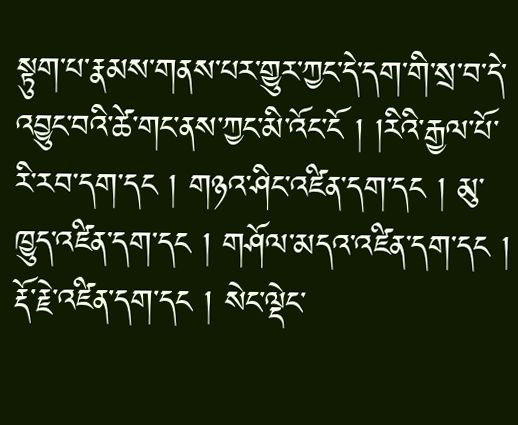སྟུག་པ་རྣམས་གནས་པར་གྱུར་ཀྱང་དེ་དག་གི་སྲ་བ་དེ་འབྱུང་བའི་ཚེ་གང་ནས་ཀྱང་མི་འོང་ངོ ། །རིའི་རྒྱལ་པོ་རི་རབ་དག་དང ། གཉའ་ཤིང་འཛིན་དག་དང ། མུ་ཁྱུད་འཛིན་དག་དང ། གཤོལ་མདའ་འཛིན་དག་དང ། རྡོ་རྗེ་འཛིན་དག་དང ། སེང་ལྡེང་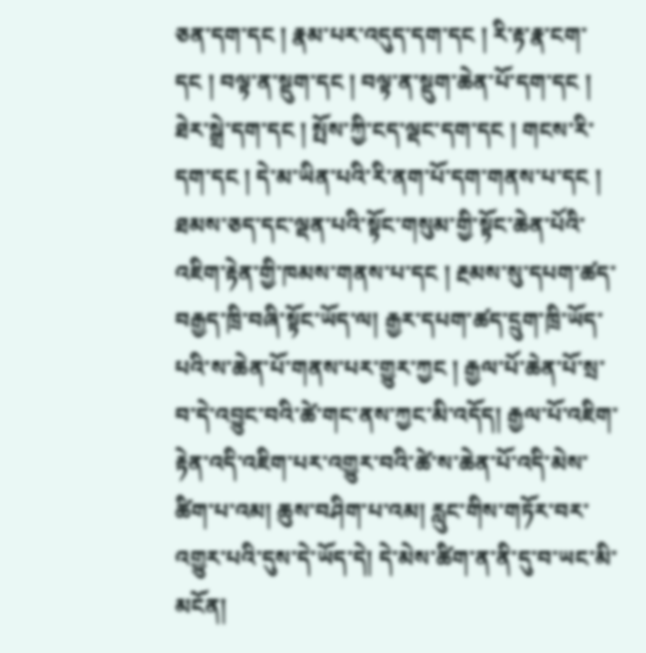ཅན་དག་དང ། རྣམ་པར་འདུད་དག་དང ། རི་རྟ་རྣ་ངག་དང ། བལྟ་ན་སྡུག་དང ། བལྟ་ན་སྡུག་ཆེན་པོ་དག་དང ། ཐེར་སྒྲེ་དག་དང ། སྤོས་ཀྱི་ངད་ལྡང་དག་དང ། གངས་རི་དག་དང ། དེ་མ་ཡིན་པའི་རི་ནག་པོ་དག་གནས་པ་དང ། ཐམས་ཅད་དང་ལྡན་པའི་སྟོང་གསུམ་གྱི་སྟོང་ཆེན་པོའི་འཇིག་རྟེན་གྱི་ཁམས་གནས་པ་དང ། རྔམས་སུ་དཔག་ཚད་བརྒྱད་ཁྲི་བཞི་སྟོང་ཡོད་ལ། རྒྱར་དཔག་ཚད་དྲུག་ཁྲི་ཡོད་པའི་ས་ཆེན་པོ་གནས་པར་གྱུར་ཀྱང ། རྒྱལ་པོ་ཆེན་པོ་སྲ་བ་དེ་འབྱུང་བའི་ཚེ་གང་ནས་ཀྱང་མི་འདོད། རྒྱལ་པོ་འཇིག་རྟེན་འདི་འཇིག་པར་འགྱུར་བའི་ཚེ་ས་ཆེན་པོ་འདི་མེས་ཚིག་པ་འམ། ཆུས་བཤིག་པ་འམ། རླུང་གིས་གཏོར་བར་འགྱུར་པའི་དུས་དེ་ཡོད་དེ། དེ་མེས་ཚིག་ན་ནི་དུ་བ་ཡང་མི་མངོན།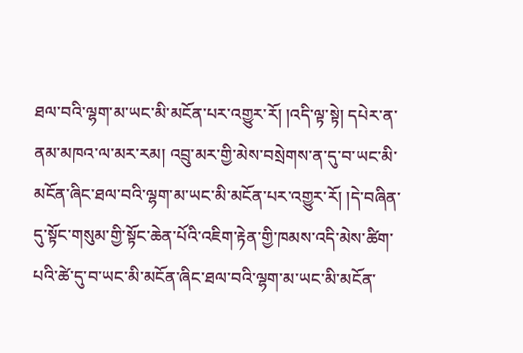ཐལ་བའི་ལྷག་མ་ཡང་མི་མངོན་པར་འགྱུར་རོ། །འདི་ལྟ་སྟེ། དཔེར་ན་ནམ་མཁའ་ལ་མར་རམ། འབྲུ་མར་གྱི་མེས་བསྲེགས་ན་དུ་བ་ཡང་མི་མངོན་ཞིང་ཐལ་བའི་ལྷག་མ་ཡང་མི་མངོན་པར་འགྱུར་རོ། །དེ་བཞིན་དུ་སྟོང་གསུམ་གྱི་སྟོང་ཆེན་པོའི་འཇིག་རྟེན་གྱི་ཁམས་འདི་མེས་ཚིག་པའི་ཚེ་དུ་བ་ཡང་མི་མངོན་ཞིང་ཐལ་བའི་ལྷག་མ་ཡང་མི་མངོན་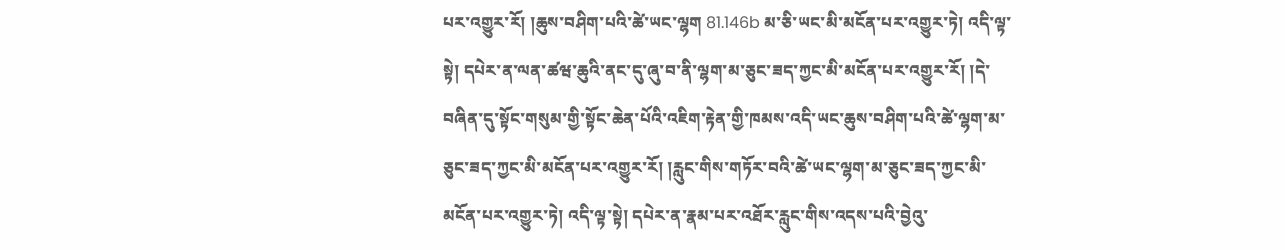པར་འགྱུར་རོ། །ཆུས་བཤིག་པའི་ཚེ་ཡང་ལྷག 81.146b མ་ཅི་ཡང་མི་མངོན་པར་འགྱུར་ཏེ། འདི་ལྟ་སྟེ། དཔེར་ན་ལན་ཚཝ་ཆུའི་ནང་དུ་ཞུ་བ་ནི་ལྷག་མ་ཅུང་ཟད་ཀྱང་མི་མངོན་པར་འགྱུར་རོ། །དེ་བཞིན་དུ་སྟོང་གསུམ་གྱི་སྟོང་ཆེན་པོའི་འཇིག་རྟེན་གྱི་ཁམས་འདི་ཡང་ཆུས་བཤིག་པའི་ཚེ་ལྷག་མ་ཅུང་ཟད་ཀྱང་མི་མངོན་པར་འགྱུར་རོ། །རླུང་གིས་གཏོར་བའི་ཚེ་ཡང་ལྷག་མ་ཅུང་ཟད་ཀྱང་མི་མངོན་པར་འགྱུར་ཏེ། འདི་ལྟ་སྟེ། དཔེར་ན་རྣམ་པར་འཐོར་རླུང་གིས་འདས་པའི་བྱེའུ་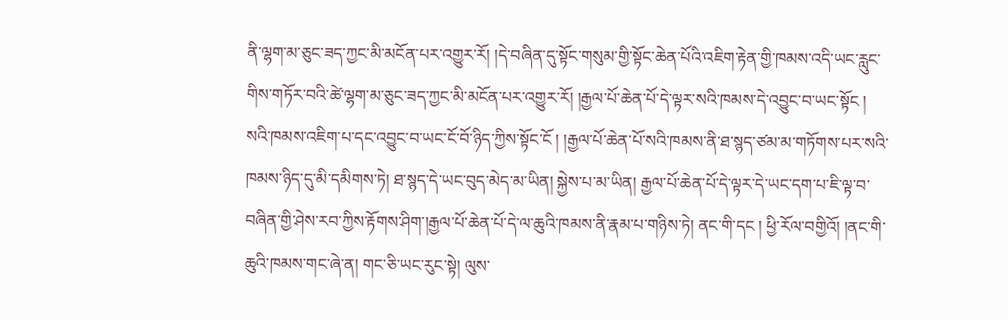ནི་ལྷག་མ་ཅུང་ཟད་ཀྱང་མི་མངོན་པར་འགྱུར་རོ། །དེ་བཞིན་དུ་སྟོང་གསུམ་གྱི་སྟོང་ཆེན་པོའི་འཇིག་རྟེན་གྱི་ཁམས་འདི་ཡང་རླུང་གིས་གཏོར་བའི་ཚེ་ལྷག་མ་ཅུང་ཟད་ཀྱང་མི་མངོན་པར་འགྱུར་རོ། །རྒྱལ་པོ་ཆེན་པོ་དེ་ལྟར་སའི་ཁམས་དེ་འབྱུང་བ་ཡང་སྟོང ། སའི་ཁམས་འཇིག་པ་དང་འབྱུང་བ་ཡང་ངོ་བོ་ཉིད་ཀྱིས་སྟོང་ངོ ། །རྒྱལ་པོ་ཆེན་པོ་སའི་ཁམས་ནི་ཐ་སྙད་ཙམ་མ་གཏོགས་པར་སའི་ཁམས་ཉིད་དུ་མི་དམིགས་ཏེ། ཐ་སྙད་དེ་ཡང་བུད་མེད་མ་ཡིན། སྐྱེས་པ་མ་ཡིན། རྒྱལ་པོ་ཆེན་པོ་དེ་ལྟར་དེ་ཡང་དག་པ་ཇི་ལྟ་བ་བཞིན་གྱི་ཤེས་རབ་ཀྱིས་རྟོགས་ཤིག་།རྒྱལ་པོ་ཆེན་པོ་དེ་ལ་ཆུའི་ཁམས་ནི་རྣམ་པ་གཉིས་ཏེ། ནང་གི་དང ། ཕྱི་རོལ་བགྱིའོ། །ནང་གི་ཆུའི་ཁམས་གང་ཞེ་ན། གང་ཅི་ཡང་རུང་སྟེ། ལུས་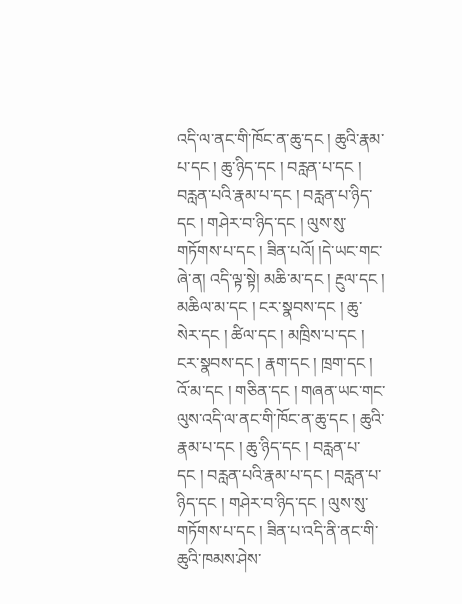འདི་ལ་ནང་གི་ཁོང་ན་ཆུ་དང ། ཆུའི་རྣམ་པ་དང ། ཆུ་ཉིད་དང ། བརླན་པ་དང ། བརླན་པའི་རྣམ་པ་དང ། བརླན་པ་ཉིད་དང ། གཤེར་བ་ཉིད་དང ། ལུས་སུ་གཏོགས་པ་དང ། ཟིན་པའོ། །དེ་ཡང་གང་ཞེ་ན། འདི་ལྟ་སྟེ། མཆི་མ་དང ། རྔུལ་དང ། མཆིལ་མ་དང ། ངར་སྣབས་དང ། ཆུ་སེར་དང ། ཚིལ་དང ། མཁྲིས་པ་དང ། ངར་སྣབས་དང ། རྣག་དང ། ཁྲག་དང ། འོ་མ་དང ། གཅིན་དང ། གཞན་ཡང་གང་ལུས་འདི་ལ་ནང་གི་ཁོང་ན་ཆུ་དང ། ཆུའི་རྣམ་པ་དང ། ཆུ་ཉིད་དང ། བརླན་པ་དང ། བརླན་པའི་རྣམ་པ་དང ། བརླན་པ་ཉིད་དང ། གཤེར་བ་ཉིད་དང ། ལུས་སུ་གཏོགས་པ་དང ། ཟིན་པ་འདི་ནི་ནང་གི་ཆུའི་ཁམས་ཤེས་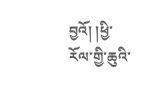བྱའོ། །ཕྱི་རོལ་གྱི་ཆུའི་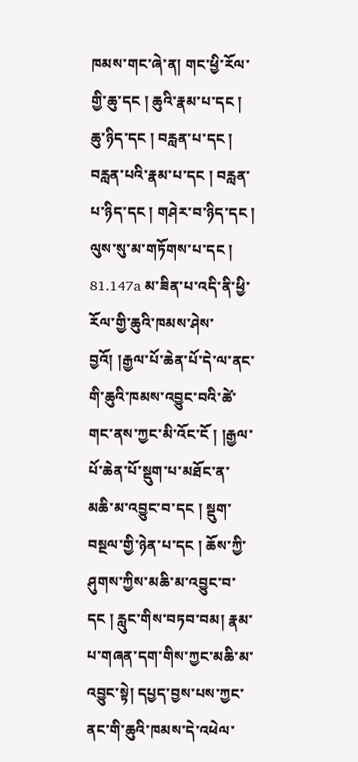ཁམས་གང་ཞེ་ན། གང་ཕྱི་རོལ་གྱི་ཆུ་དང ། ཆུའི་རྣམ་པ་དང ། ཆུ་ཉིད་དང ། བརླན་པ་དང ། བརླན་པའི་རྣམ་པ་དང ། བརླན་པ་ཉིད་དང ། གཤེར་བ་ཉིད་དང ། ལུས་སུ་མ་གཏོགས་པ་དང ། 81.147a མ་ཟིན་པ་འདི་ནི་ཕྱི་རོལ་གྱི་ཆུའི་ཁམས་ཤེས་བྱའོ། །རྒྱལ་པོ་ཆེན་པོ་དེ་ལ་ནང་གི་ཆུའི་ཁམས་འབྱུང་བའི་ཚེ་གང་ནས་ཀྱང་མི་འོང་ངོ ། །རྒྱལ་པོ་ཆེན་པོ་སྡུག་པ་མཐོང་ན་མཆི་མ་འབྱུང་བ་དང ། སྡུག་བསྔལ་གྱི་ཉེན་པ་དང ། ཆོས་ཀྱི་ཤུགས་ཀྱིས་མཆི་མ་འབྱུང་བ་དང ། རླུང་གིས་བཏབ་བམ། རྣམ་པ་གཞན་དག་གིས་ཀྱང་མཆི་མ་འབྱུང་སྟེ། དཔྱད་བྱས་པས་ཀྱང་ནང་གི་ཆུའི་ཁམས་དེ་འཕེལ་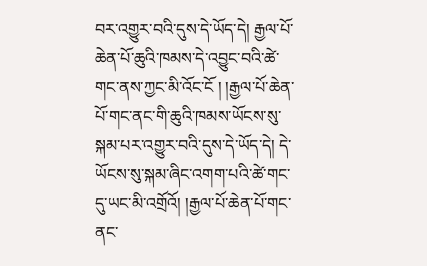བར་འགྱུར་བའི་དུས་དེ་ཡོད་དེ། རྒྱལ་པོ་ཆེན་པོ་ཆུའི་ཁམས་དེ་འབྱུང་བའི་ཚེ་གང་ནས་ཀྱང་མི་འོང་ངོ ། །རྒྱལ་པོ་ཆེན་པོ་གང་ནང་གི་ཆུའི་ཁམས་ཡོངས་སུ་སྐམ་པར་འགྱུར་བའི་དུས་དེ་ཡོད་དེ། དེ་ཡོངས་སུ་སྐམ་ཞིང་འགག་པའི་ཚེ་གང་དུ་ཡང་མི་འགྲོའོ། །རྒྱལ་པོ་ཆེན་པོ་གང་ནང་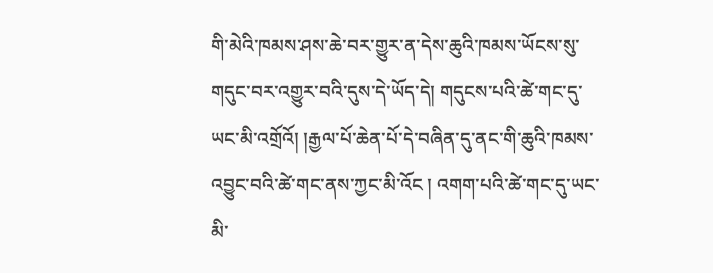གི་མེའི་ཁམས་ཤས་ཆེ་བར་གྱུར་ན་དེས་ཆུའི་ཁམས་ཡོངས་སུ་གདུང་བར་འགྱུར་བའི་དུས་དེ་ཡོད་དེ། གདུངས་པའི་ཚེ་གང་དུ་ཡང་མི་འགྲོའོ། །རྒྱལ་པོ་ཆེན་པོ་དེ་བཞིན་དུ་ནང་གི་ཆུའི་ཁམས་འབྱུང་བའི་ཚེ་གང་ནས་ཀྱང་མི་འོང ། འགག་པའི་ཚེ་གང་དུ་ཡང་མི་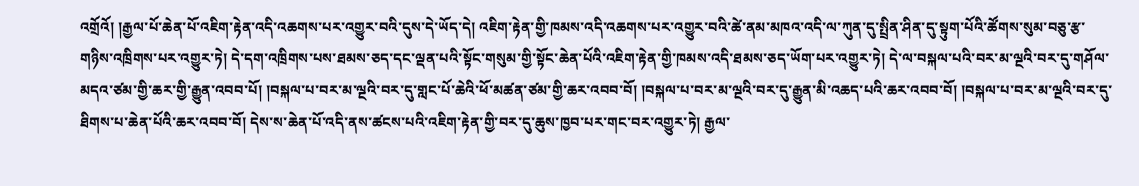འགྲོའོ། །རྒྱལ་པོ་ཆེན་པོ་འཇིག་རྟེན་འདི་འཆགས་པར་འགྱུར་བའི་དུས་དེ་ཡོད་དེ། འཇིག་རྟེན་གྱི་ཁམས་འདི་འཆགས་པར་འགྱུར་བའི་ཚེ་ནམ་མཁའ་འདི་ལ་ཀུན་དུ་སྤྲིན་ཤིན་དུ་སྟུག་པོའི་ཚོགས་སུམ་བཅུ་རྩ་གཉིས་འཁྲིགས་པར་འགྱུར་ཏེ། དེ་དག་འཁྲིགས་པས་ཐམས་ཅད་དང་ལྡན་པའི་སྟོང་གསུམ་གྱི་སྟོང་ཆེན་པོའི་འཇིག་རྟེན་གྱི་ཁམས་འདི་ཐམས་ཅད་ཡོག་པར་འགྱུར་ཏེ། དེ་ལ་བསྐལ་པའི་བར་མ་ལྔའི་བར་དུ་གཤོལ་མདའ་ཙམ་གྱི་ཆར་གྱི་རྒྱུན་འབབ་པོ། །བསྐལ་པ་བར་མ་ལྔའི་བར་དུ་གླང་པོ་ཆེའི་ཕོ་མཚན་ཙམ་གྱི་ཆར་འབབ་བོ། །བསྐལ་པ་བར་མ་ལྔའི་བར་དུ་རྒྱུན་མི་འཆད་པའི་ཆར་འབབ་བོ། །བསྐལ་པ་བར་མ་ལྔའི་བར་དུ་ཐིགས་པ་ཆེན་པོའི་ཆར་འབབ་བོ། དེས་ས་ཆེན་པོ་འདི་ནས་ཚངས་པའི་འཇིག་རྟེན་གྱི་བར་དུ་ཆུས་ཁྱབ་པར་གང་བར་འགྱུར་ཏེ། རྒྱལ་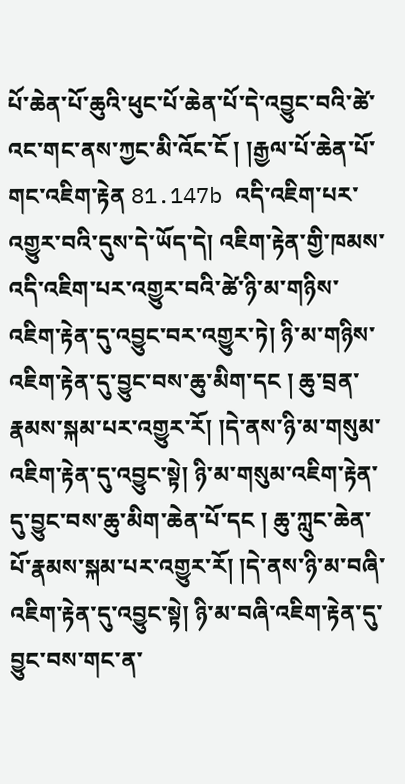པོ་ཆེན་པོ་ཆུའི་ཕུང་པོ་ཆེན་པོ་དེ་འབྱུང་བའི་ཚེ་འང་གང་ནས་ཀྱང་མི་འོང་ངོ ། །རྒྱལ་པོ་ཆེན་པོ་གང་འཇིག་རྟེན 81.147b འདི་འཇིག་པར་འགྱུར་བའི་དུས་དེ་ཡོད་དེ། འཇིག་རྟེན་གྱི་ཁམས་འདི་འཇིག་པར་འགྱུར་བའི་ཚེ་ཉི་མ་གཉིས་འཇིག་རྟེན་དུ་འབྱུང་བར་འགྱུར་ཏེ། ཉི་མ་གཉིས་འཇིག་རྟེན་དུ་བྱུང་བས་ཆུ་མིག་དང ། ཆུ་བྲན་རྣམས་སྐམ་པར་འགྱུར་རོ། །དེ་ནས་ཉི་མ་གསུམ་འཇིག་རྟེན་དུ་འབྱུང་སྟེ། ཉི་མ་གསུམ་འཇིག་རྟེན་དུ་བྱུང་བས་ཆུ་མིག་ཆེན་པོ་དང ། ཆུ་ཀླུང་ཆེན་པོ་རྣམས་སྐམ་པར་འགྱུར་རོ། །དེ་ནས་ཉི་མ་བཞི་འཇིག་རྟེན་དུ་འབྱུང་སྟེ། ཉི་མ་བཞི་འཇིག་རྟེན་དུ་བྱུང་བས་གང་ན་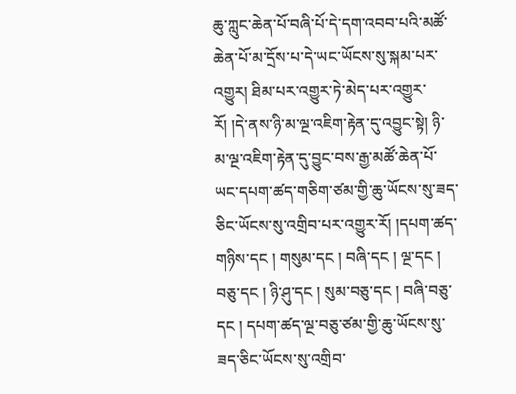ཆུ་ཀླུང་ཆེན་པོ་བཞི་པོ་དེ་དག་འབབ་པའི་མཚོ་ཆེན་པོ་མ་དྲོས་པ་དེ་ཡང་ཡོངས་སུ་སྐམ་པར་འགྱུར། ཐིམ་པར་འགྱུར་ཏེ་མེད་པར་འགྱུར་རོ། །དེ་ནས་ཉི་མ་ལྔ་འཇིག་རྟེན་དུ་འབྱུང་སྟེ། ཉི་མ་ལྔ་འཇིག་རྟེན་དུ་བྱུང་བས་རྒྱ་མཚོ་ཆེན་པོ་ཡང་དཔག་ཚད་གཅིག་ཙམ་གྱི་ཆུ་ཡོངས་སུ་ཟད་ཅིང་ཡོངས་སུ་འགྲིབ་པར་འགྱུར་རོ། །དཔག་ཚད་གཉིས་དང ། གསུམ་དང ། བཞི་དང ། ལྔ་དང ། བཅུ་དང ། ཉི་ཤུ་དང ། སུམ་བཅུ་དང ། བཞི་བཅུ་དང ། དཔག་ཚད་ལྔ་བཅུ་ཙམ་གྱི་ཆུ་ཡོངས་སུ་ཟད་ཅིང་ཡོངས་སུ་འགྲིབ་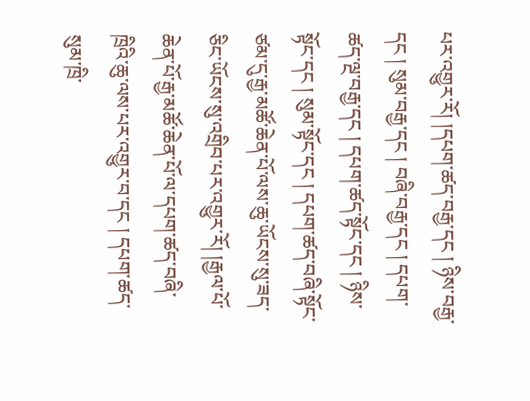པར་འགྱུར་རོ། །དཔག་ཚད་བརྒྱ་དང ། ཉིས་བརྒྱ་དང ། སུམ་བརྒྱ་དང ། བཞི་བརྒྱ་དང ། དཔག་ཚད་ལྔ་བརྒྱ་དང ། དཔག་ཚད་སྟོང་དང ། ཉིས་སྟོང་དང ། སུམ་སྟོང་དང ། དཔག་ཚད་བཞི་སྟོང་ཙམ་དུ་རྒྱ་མཚོ་ཆེན་པོ་ལས་ཆུ་ཡོངས་སུ་ཟད་ཅིང་ཡོངས་སུ་འགྲིབ་པར་འགྱུར་རོ། །རྒྱལ་པོ་ཆེན་པོ་རྒྱ་མཚོ་ཆེན་པོ་ལ་དཔག་ཚད་བཞི་ཁྲིའི་ཆུ་ལས་པར་འགྱུར་བ་དང ། དཔག་ཚད་སུམ་ཁྲི་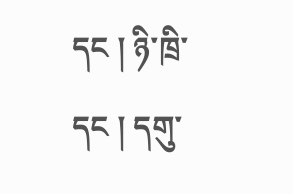དང ། ཉི་ཁྲི་དང ། དགུ་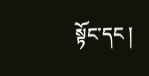སྟོང་དང །